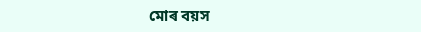মোৰ বয়স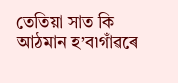তেতিয়া সাত কি আঠমান হ’ব৷গাঁৱৰে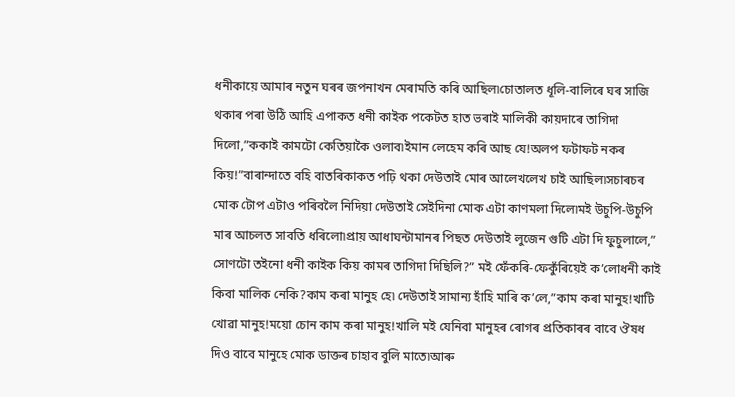ধনীকায়ে আমাৰ নতুন ঘৰৰ জপনাখন মেৰামতি কৰি আছিল৷চোতালত ধূলি-বালিৰে ঘৰ সাজি থকাৰ পৰা উঠি আহি এপাকত ধনী কাইক পকেটত হাত ভৰাই মালিকী কায়দাৰে তাগিদা দিলো,”ককাই কামটো কেতিয়াকৈ ওলাব৷ইমান লেহেম কৰি আছ যে!অলপ ফটাফট নকৰ কিয়!”বাৰান্দাতে বহি বাতৰিকাকত পঢ়ি থকা দেউতাই মোৰ আলেখলেখ চাই আছিল৷সচাৰচৰ মোক টোপ এটাও পৰিবলৈ নিদিয়া দেউতাই সেইদিনা মোক এটা কাণমলা দিলে৷মই উচুপি-উচুপি মাৰ আচলত সাবতি ধৰিলো৷প্ৰায় আধাঘন্টামানৰ পিছত দেউতাই লুজেন গুটি এটা দি ফুচুলালে,” সোণটো তইনো ধনী কাইক কিয় কামৰ তাগিদা দিছিলি?” মই ফেঁকৰি-ফেকুঁৰিয়েই ক’লোধনী কাই কিবা মালিক নেকি?কাম কৰা মানুহ হে৷ দেউতাই সামান্য হাঁহি মাৰি ক’লে,”কাম কৰা মানুহ!খাটি খোৱা মানুহ!ময়ো চোন কাম কৰা মানুহ!খালি মই যেনিবা মানুহৰ ৰোগৰ প্ৰতিকাৰৰ বাবে ঔষধ দিও বাবে মানুহে মোক ডাক্তৰ চাহাব বুলি মাতে৷আৰু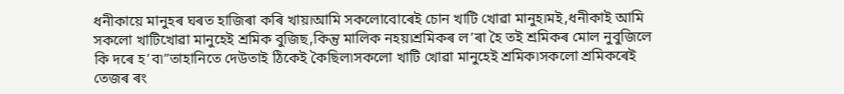ধনীকায়ে মানুহৰ ঘৰত হাজিৰা কৰি খায়৷আমি সকলোবোৰেই চোন খাটি খোৱা মানুহ৷মই,ধনীকাই আমি সকলো খাটিখোৱা মানুহেই শ্ৰমিক বুজিছ,কিন্তু মালিক নহয়৷শ্ৰমিকৰ ল’ৰা হৈ তই শ্ৰমিকৰ মোল নুবুজিলে কি দৰে হ’ব৷”তাহানিতে দেউতাই ঠিকেই কৈছিল৷সকলো খাটি খোৱা মানুহেই শ্ৰমিক৷সকলো শ্ৰমিকৰেই তেজৰ ৰং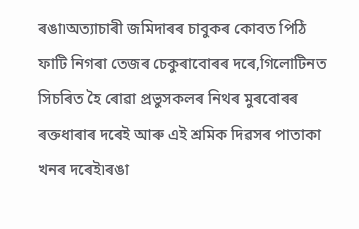ৰঙা৷অত্যাচাৰী জমিদাৰৰ চাবুকৰ কোবত পিঠি ফাটি নিগৰা তেজৰ চেকুৰাবোৰৰ দৰে,গিলোটিনত সিচৰিত হৈ ৰোৱা প্ৰভুসকলৰ নিথৰ মুৰবোৰৰ ৰক্তধাৰাৰ দৰেই আৰু এই শ্ৰমিক দিৱসৰ পাতাকা খনৰ দৰেই৷ৰঙা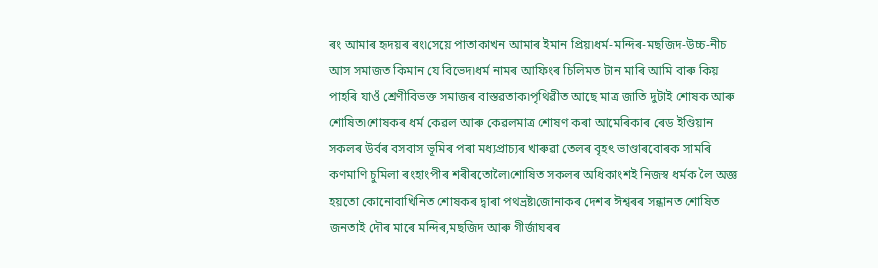ৰং আমাৰ হৃদয়ৰ ৰং৷সেয়ে পাতাকাখন আমাৰ ইমান প্ৰিয়৷ধৰ্ম-মন্দিৰ-মছজিদ-উচ্চ-নীচ আস সমাজত কিমান যে বিভেদ৷ধৰ্ম নামৰ আফিংৰ চিলিমত টান মাৰি আমি বাৰু কিয় পাহৰি যাওঁ শ্ৰেণীবিভক্ত সমাজৰ বাস্তৱতাক৷পৃথিৱীত আছে মাত্ৰ জাতি দুটাই শোষক আৰু শোষিত৷শোষকৰ ধৰ্ম কেৱল আৰু কেৱলমাত্ৰ শোষণ কৰা আমেৰিকাৰ ৰেড ইণ্ডিয়ান সকলৰ উৰ্বৰ বসবাস ভূমিৰ পৰা মধ্যপ্ৰাচ্যৰ খাৰুৱা তেলৰ বৃহৎ ভাণ্ডাৰবোৰক সামৰি কণমাণি চুমিলা ৰংহাংপীৰ শৰীৰতোলৈ৷শোষিত সকলৰ অধিকাংশই নিজস্ব ধৰ্মক লৈ অজ্ঞ হয়তো কোনোবাখিনিত শোষকৰ দ্বাৰা পথভ্ৰষ্ট৷জোনাকৰ দেশৰ ঈশ্বৰৰ সন্ধানত শোষিত জনতাই দৌৰ মাৰে মন্দিৰ,মছজিদ আৰু গীৰ্জাঘৰৰ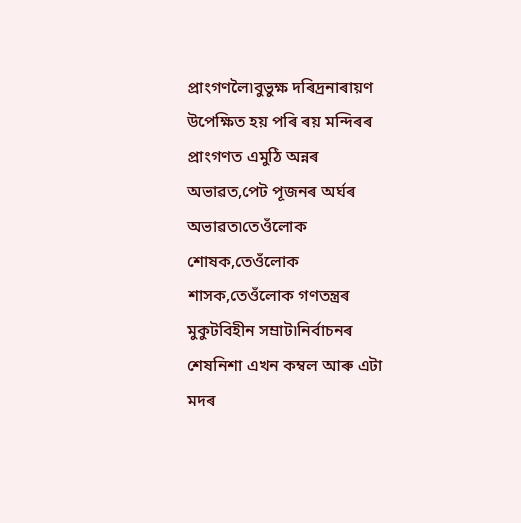প্ৰাংগণলৈ৷বুভুক্ষ দৰিদ্ৰনাৰায়ণ উপেক্ষিত হয় পৰি ৰয় মন্দিৰৰ প্ৰাংগণত এমুঠি অন্নৰ অভাৱত,পেট পূজনৰ অৰ্ঘৰ অভাৱত৷তেওঁলোক শোষক,তেওঁলোক শাসক,তেওঁলোক গণতন্ত্ৰৰ মুকুটবিহীন সম্ৰাট৷নিৰ্বাচনৰ শেষনিশা এখন কম্বল আৰু এটা মদৰ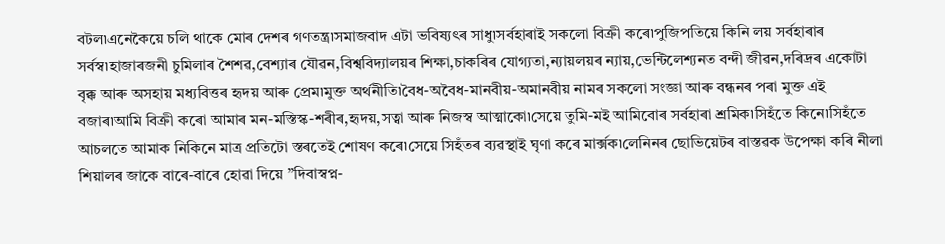বটল৷এনেকৈয়ে চলি থাকে মোৰ দেশৰ গণতন্ত্ৰ৷সমাজবাদ এটা ভবিষ্যৎৰ সাধু৷সৰ্বহাৰাই সকলো বিক্ৰী কৰে৷পুজিপতিয়ে কিনি লয় সৰ্বহাৰাৰ সৰ্বস্ব৷হাজাৰজনী চুমিলাৰ শৈশৱ,বেশ্যাৰ যৌৱন,বিশ্ববিদ্যালয়ৰ শিক্ষা,চাকৰিৰ যোগ্যতা,ন্যায়লয়ৰ ন্যায়,ভেন্টিলেশ্যনত বন্দী জীৱন,দৰিদ্ৰৰ একোটা বৃক্ক আৰু অসহায় মধ্যবিত্তৰ হৃদয় আৰু প্ৰেম৷মুক্ত অৰ্থনীতি৷বৈধ-অবৈধ-মানবীয়-অমানবীয় নামৰ সকলো সংজ্ঞা আৰু বন্ধনৰ পৰা মুক্ত এই বজাৰ৷আমি বিক্ৰী কৰো আমাৰ মন-মস্তিস্ক-শৰীৰ,হৃদয়,সত্বা আৰু নিজস্ব আত্মাকো৷সেয়ে তুমি-মই আমিবোৰ সৰ্বহাৰা শ্ৰমিক৷সিহঁতে কিনে৷সিহঁতে আচলতে আমাক নিকিনে মাত্ৰ প্ৰতিটো স্তৰতেই শোষণ কৰে৷সেয়ে সিহঁতৰ ব্যৱস্থাই ঘৃণা কৰে মাৰ্ক্সক৷লেনিনৰ ছোভিয়েটৰ বাস্তৱক উপেক্ষা কৰি নীলা শিয়ালৰ জাকে বাৰে-বাৰে হোৱা দিয়ে ”দিবাস্বপ্ন-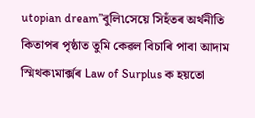utopian dream”বুলি৷সেয়ে সিহঁতৰ অৰ্থনীতি কিতাপৰ পৃষ্ঠাত তুমি কেৱল বিচাৰি পাবা আদাম স্মিথক৷মাৰ্ক্সৰ Law of Surplus ক হয়তো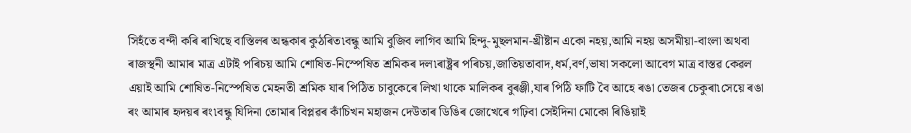সিহঁতে বন্দী কৰি ৰাখিছে বাস্তিলৰ অন্ধকাৰ কুঠৰিত৷বন্ধু আমি বুজিব লাগিব আমি হিন্দু-মুছলমান-খ্ৰীষ্টান একো নহয়,আমি নহয় অসমীয়া-বাংলা অথবা ৰাজস্থনী আমাৰ মাত্ৰ এটাই পৰিচয় আমি শোষিত-নিস্পেষিত শ্ৰমিকৰ দল৷ৰাষ্ট্ৰৰ পৰিচয়,জাতিয়তাবাদ,ধৰ্ম,বৰ্ণ,ভাষা সকলো আবেগ মাত্ৰ বাস্তৱ কেৱল এয়াই আমি শোষিত-নিস্পেষিত মেহনতী শ্ৰমিক যাৰ পিঠিত চাবুকেৰে লিখা থাকে মালিকৰ বুৰঞ্জী,যাৰ পিঠি ফাটি বৈ আহে ৰঙা তেজৰ চেকুৰা৷সেয়ে ৰঙা ৰং আমাৰ হৃদয়ৰ ৰং৷বন্ধু যিদিনা তোমাৰ বিপ্লৱৰ কাঁচিখন মহাজন দেউতাৰ ডিঙিৰ জোখেৰে গঢ়িবা সেইদিনা মোকো ৰিঙিয়াই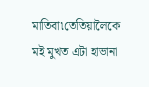মাতিবা৷তেতিয়ালৈকে মই মুখত এটা হাভানা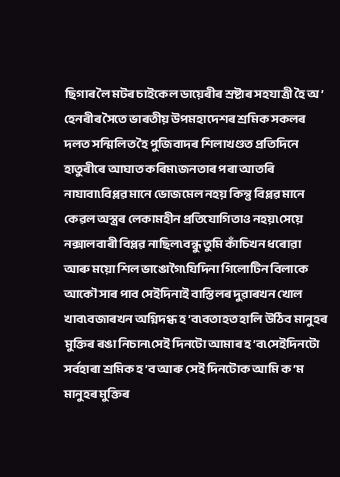ছিগাৰ লৈ মটৰ চাইকেল ডায়েৰীৰ স্ৰষ্টাৰ সহযাত্ৰী হৈ অ’ হেনৰীৰ সৈতে ভাৰতীয় উপমহাদেশৰ শ্ৰমিক সকলৰ দলত সন্মিলিত হৈ পুজিবাদৰ শিলাখণ্ডত প্ৰতিদিনে হাতুৰীৰে আঘাত কৰিম৷জনতাৰ পৰা আতৰি নাযাবা৷বিপ্লৱ মানে ভোজমেল নহয় কিন্তু বিপ্লৱ মানে কেৱল অস্ত্ৰৰ লেকামহীন প্ৰতিযোগিতাও নহয়৷সেয়ে নক্সালবাৰী বিপ্লৱ নাছিল৷বন্ধু তুমি কাঁচিখন ধৰোৱা আৰু ময়ো শিল ভাঙোগৈ৷যিদিনা গিলোটিন বিলাকে আকৌ সাৰ পাব সেইদিনাই বাস্তিলৰ দুৱাৰখন খোল খাব৷বজাৰখন অগ্নিদগ্ধ হ’ব৷বতাহত হালি উঠিব মানুহৰ মুক্তিৰ ৰঙা নিচান৷সেই দিনটো আমাৰ হ’ব৷সেইদিনটো সৰ্বহাৰা শ্ৰমিক হ’ব আৰু সেই দিনটোক আমি ক’ম মানুহৰ মুক্তিৰ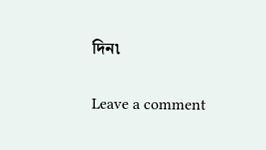দিন৷

Leave a comment